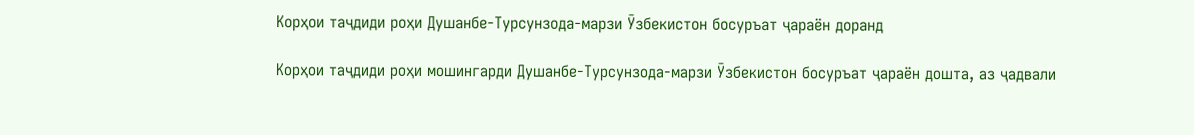Корҳои таҷдиди роҳи Душанбе-Турсунзода-марзи Ӯзбекистон босуръат ҷараён доранд

Корҳои таҷдиди роҳи мошингарди Душанбе-Турсунзода-марзи Ӯзбекистон босуръат ҷараён дошта, аз ҷадвали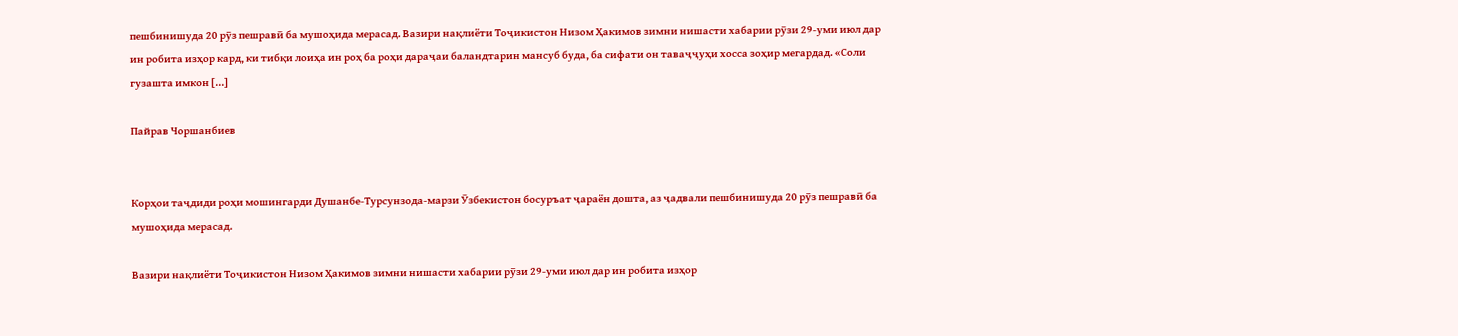пешбинишуда 20 рӯз пешравӣ ба мушоҳида мерасад. Вазири нақлиёти Тоҷикистон Низом Ҳакимов зимни нишасти хабарии рӯзи 29-уми июл дар ин робита изҳор кард, ки тибқи лоиҳа ин роҳ ба роҳи дараҷаи баландтарин мансуб буда, ба сифати он таваҷҷуҳи хосса зоҳир мегардад. «Соли гузашта имкон […]

Пайрав Чоршанбиев


Корҳои таҷдиди роҳи мошингарди Душанбе-Турсунзода-марзи Ӯзбекистон босуръат ҷараён дошта, аз ҷадвали пешбинишуда 20 рӯз пешравӣ ба мушоҳида мерасад.

Вазири нақлиёти Тоҷикистон Низом Ҳакимов зимни нишасти хабарии рӯзи 29-уми июл дар ин робита изҳор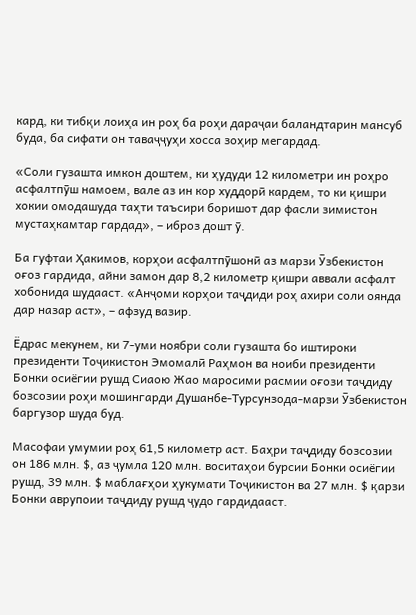кард, ки тибқи лоиҳа ин роҳ ба роҳи дараҷаи баландтарин мансуб буда, ба сифати он таваҷҷуҳи хосса зоҳир мегардад.

«Соли гузашта имкон доштем, ки ҳудуди 12 километри ин роҳро асфалтпӯш намоем, вале аз ин кор худдорӣ кардем, то ки қишри хокии омодашуда таҳти таъсири боришот дар фасли зимистон мустаҳкамтар гардад», – иброз дошт ӯ.

Ба гуфтаи Ҳакимов, корҳои асфалтпӯшонӣ аз марзи Ӯзбекистон оғоз гардида, айни замон дар 8,2 километр қишри аввали асфалт хобонида шудааст. «Анҷоми корҳои таҷдиди роҳ ахири соли оянда дар назар аст», – афзуд вазир.

Ёдрас мекунем, ки 7-уми ноябри соли гузашта бо иштироки президенти Тоҷикистон Эмомалӣ Раҳмон ва ноиби президенти Бонки осиёгии рушд Сиаою Жао маросими расмии оғози таҷдиду бозсозии роҳи мошингарди Душанбе-Турсунзода-марзи Ӯзбекистон баргузор шуда буд.

Масофаи умумии роҳ 61,5 километр аст. Баҳри таҷдиду бозсозии он 186 млн. $, аз ҷумла 120 млн. воситаҳои бурсии Бонки осиёгии рушд, 39 млн. $ маблағҳои ҳукумати Тоҷикистон ва 27 млн. $ қарзи Бонки аврупоии таҷдиду рушд ҷудо гардидааст.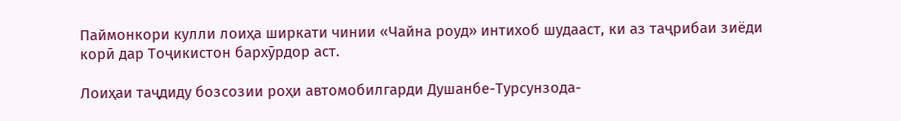Паймонкори кулли лоиҳа ширкати чинии «Чайна роуд» интихоб шудааст, ки аз таҷрибаи зиёди корӣ дар Тоҷикистон бархӯрдор аст.

Лоиҳаи таҷдиду бозсозии роҳи автомобилгарди Душанбе-Турсунзода-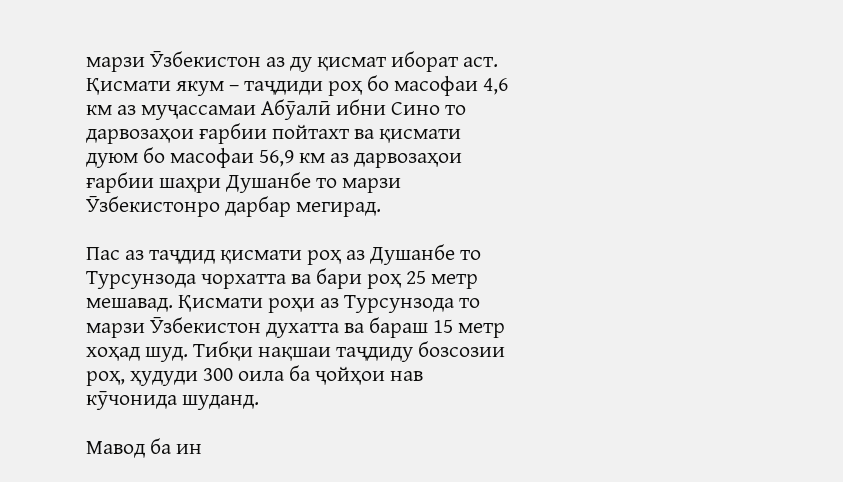марзи Ӯзбекистон аз ду қисмат иборат аст. Қисмати якум – таҷдиди роҳ бо масофаи 4,6 км аз муҷассамаи Абӯалӣ ибни Сино то дарвозаҳои ғарбии пойтахт ва қисмати дуюм бо масофаи 56,9 км аз дарвозаҳои ғарбии шаҳри Душанбе то марзи Ӯзбекистонро дарбар мегирад.

Пас аз таҷдид қисмати роҳ аз Душанбе то Турсунзода чорхатта ва бари роҳ 25 метр мешавад. Қисмати роҳи аз Турсунзода то марзи Ӯзбекистон духатта ва бараш 15 метр хоҳад шуд. Тибқи нақшаи таҷдиду бозсозии роҳ, ҳудуди 300 оила ба ҷойҳои нав кӯчонида шуданд.

Мавод ба ин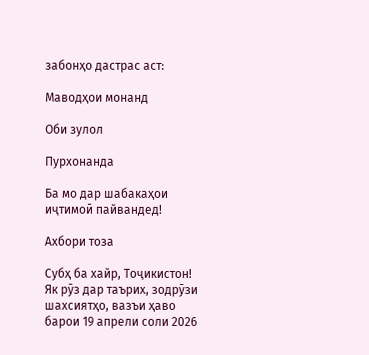забонҳо дастрас аст:

Маводҳои монанд

Оби зулол

Пурхонанда

Ба мо дар шабакаҳои иҷтимоӣ пайвандед!

Ахбори тоза

Субҳ ба хайр, Тоҷикистон! Як рӯз дар таърих, зодрӯзи шахсиятҳо, вазъи ҳаво барои 19 апрели соли 2026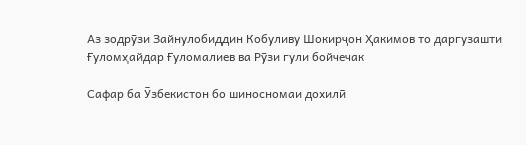Аз зодрӯзи Зайнулобиддин Кобуливу Шокирҷон Ҳакимов то даргузашти Ғуломҳайдар Ғуломалиев ва Рӯзи гули бойчечак

Сафар ба Ӯзбекистон бо шиносномаи дохилӣ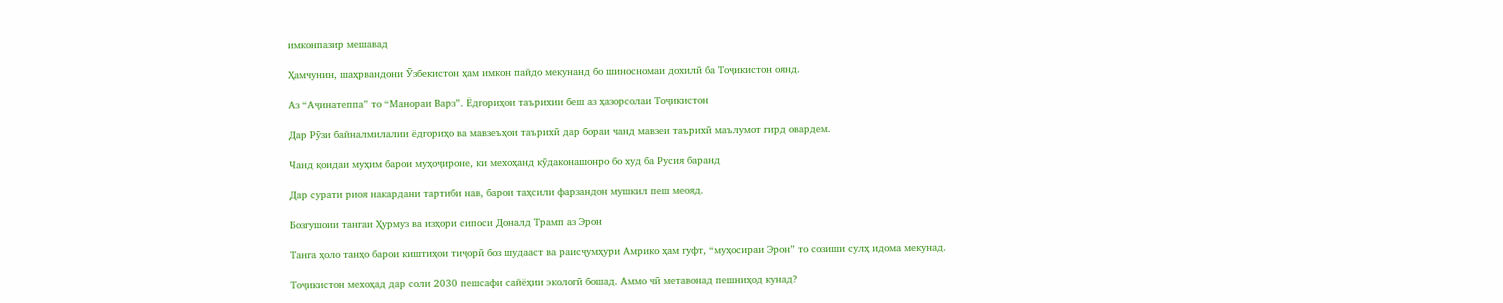имконпазир мешавад

Ҳамчунин, шаҳрвандони Ӯзбекистон ҳам имкон пайдо мекунанд бо шиносномаи дохилӣ ба Тоҷикистон оянд.

Аз “Аҷинатеппа” то “Манораи Варз”. Ёдгориҳои таърихии беш аз ҳазорсолаи Тоҷикистон

Дар Рӯзи байналмилалии ёдгориҳо ва мавзеъҳои таърихӣ дар бораи чанд мавзеи таърихӣ маълумот гирд овардем.

Чанд қоидаи муҳим барои муҳоҷироне, ки мехоҳанд кӯдаконашонро бо худ ба Русия баранд

Дар сурати риоя накардани тартиби нав, барои таҳсили фарзандон мушкил пеш меояд.

Бозгушоии тангаи Ҳурмуз ва изҳори сипоси Доналд Трамп аз Эрон

Танга ҳоло танҳо барои киштиҳои тиҷорӣ боз шудааст ва раисҷумҳури Амрико ҳам гуфт, “муҳосираи Эрон” то созиши сулҳ идома мекунад.

Тоҷикистон мехоҳад дар соли 2030 пешсафи сайёҳии экологӣ бошад. Аммо чӣ метавонад пешниҳод кунад?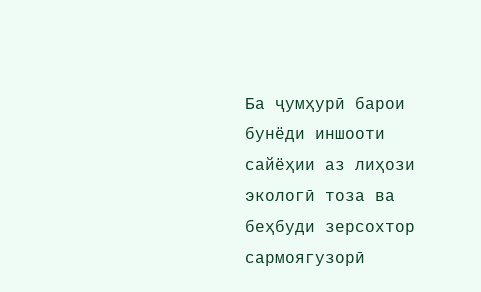Ба ҷумҳурӣ барои бунёди иншооти сайёҳии аз лиҳози экологӣ тоза ва беҳбуди зерсохтор сармоягузорӣ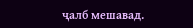ҷалб мешавад.